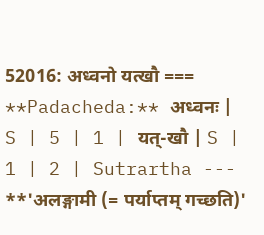52016: अध्वनो यत्खौ === **Padacheda:** अध्वनः | S | 5 | 1 | यत्-खौ | S | 1 | 2 | Sutrartha --- **'अलङ्गामी (= पर्याप्तम् गच्छति)'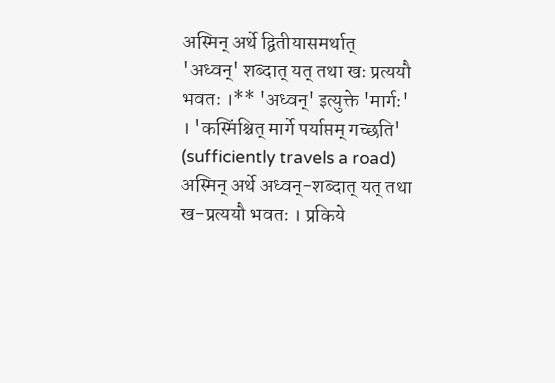अस्मिन् अर्थे द्वितीयासमर्थात् 'अध्वन्' शब्दात् यत् तथा खः प्रत्ययौ भवतः ।** 'अध्वन्' इत्युक्ते 'मार्गः' । 'कस्मिंश्चित् मार्गे पर्याप्तम् गच्छति' (sufficiently travels a road) अस्मिन् अर्थे अध्वन्-शब्दात् यत् तथा ख-प्रत्ययौ भवतः । प्रकिये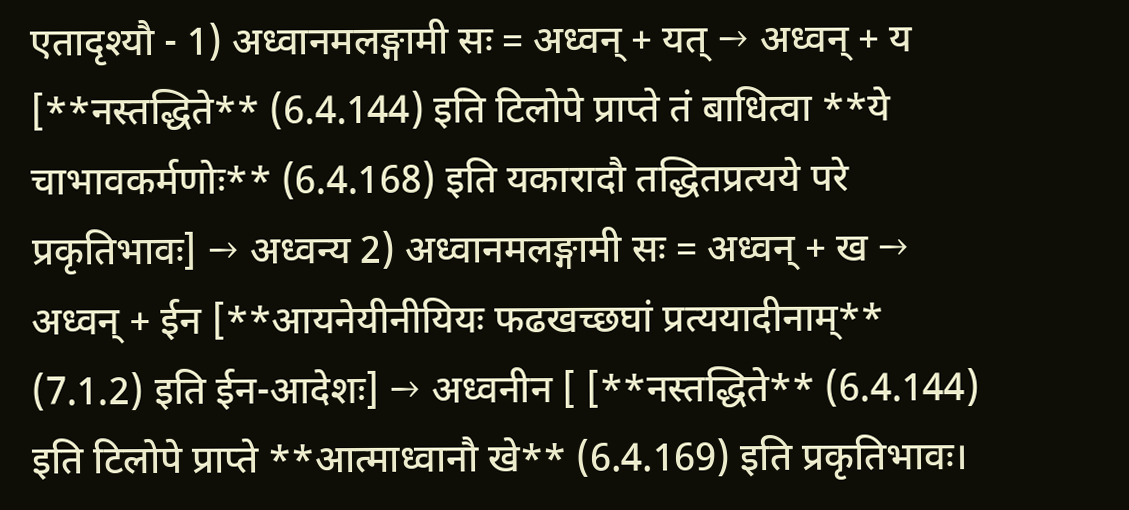एतादृश्यौ - 1) अध्वानमलङ्गामी सः = अध्वन् + यत् → अध्वन् + य [**नस्तद्धिते** (6.4.144) इति टिलोपे प्राप्ते तं बाधित्वा **ये चाभावकर्मणोः** (6.4.168) इति यकारादौ तद्धितप्रत्यये परे प्रकृतिभावः] → अध्वन्य 2) अध्वानमलङ्गामी सः = अध्वन् + ख → अध्वन् + ईन [**आयनेयीनीयियः फढखच्छघां प्रत्ययादीनाम्** (7.1.2) इति ईन-आदेशः] → अध्वनीन [ [**नस्तद्धिते** (6.4.144) इति टिलोपे प्राप्ते **आत्माध्वानौ खे** (6.4.169) इति प्रकृतिभावः।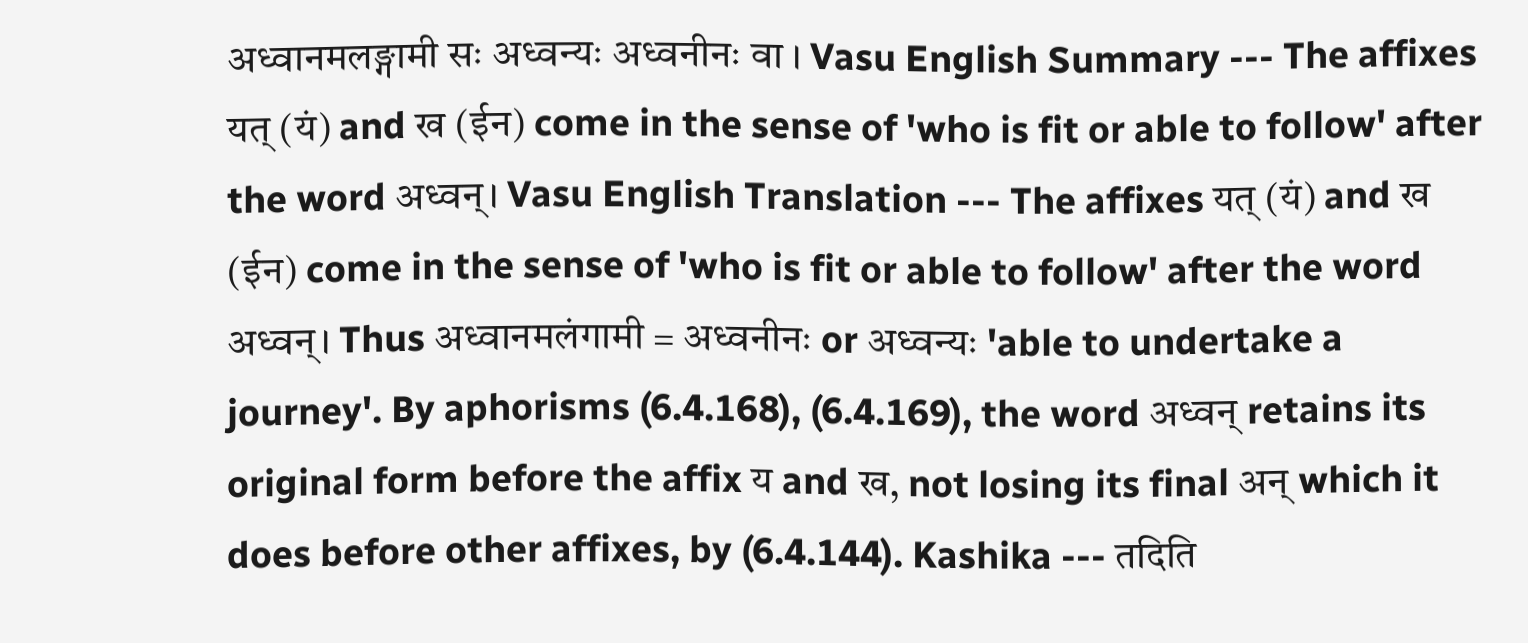अध्वानमलङ्गामी सः अध्वन्यः अध्वनीनः वा । Vasu English Summary --- The affixes यत् (यं) and ख (ईन) come in the sense of 'who is fit or able to follow' after the word अध्वन्। Vasu English Translation --- The affixes यत् (यं) and ख (ईन) come in the sense of 'who is fit or able to follow' after the word अध्वन्। Thus अध्वानमलंगामी = अध्वनीनः or अध्वन्यः 'able to undertake a journey'. By aphorisms (6.4.168), (6.4.169), the word अध्वन् retains its original form before the affix य and ख, not losing its final अन् which it does before other affixes, by (6.4.144). Kashika --- तदिति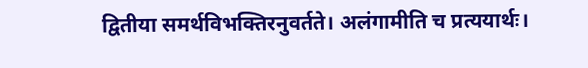द्वितीया समर्थविभक्तिरनुवर्तते। अलंगामीति च प्रत्ययार्थः।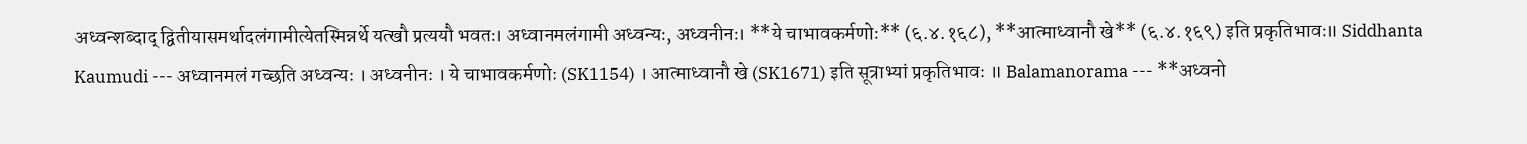अध्वन्शब्दाद् द्वितीयासमर्थादलंगामीत्येतस्मिन्नर्थे यत्खौ प्रत्ययौ भवतः। अध्वानमलंगामी अध्वन्यः, अध्वनीनः। **ये चाभावकर्मणोः** (६.४.१६८), **आत्माध्वानौ खे** (६.४.१६९) इति प्रकृतिभावः॥ Siddhanta Kaumudi --- अध्वानमलं गच्छति अध्वन्यः । अध्वनीनः । ये चाभावकर्मणोः (SK1154) । आत्माध्वानौ खे (SK1671) इति सूत्राभ्यां प्रकृतिभावः ॥ Balamanorama --- **अध्वनो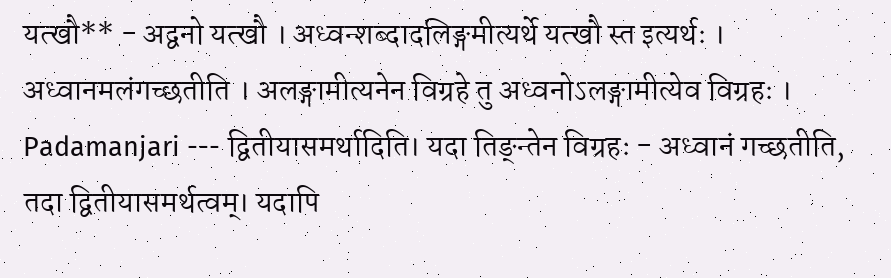यत्खौ** - अद्वनो यत्खौ । अध्वन्शब्दादलिङ्गमीत्यर्थे यत्खौ स्त इत्यर्थः । अध्वानमलंगच्छतीति । अलङ्गामीत्यनेन विग्रहे तु अध्वनोऽलङ्गामीत्येव विग्रहः । Padamanjari --- द्वितीयासमर्थादिति। यदा तिङ्न्तेन विग्रहः - अध्वानं गच्छतीति, तदा द्वितीयासमर्थत्वम्। यदापि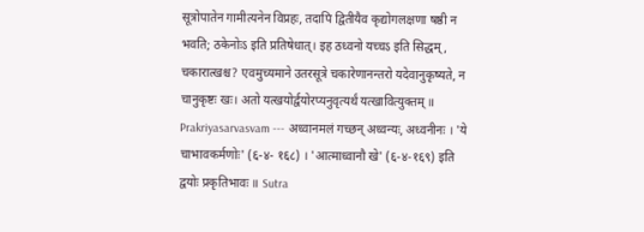सूत्रोपातेन गामीत्यनेन विप्रहः, तदापि द्वितीयैव कृद्योगलक्षणा षष्ठी न भवति; ठकेनोःऽ इति प्रतिषेधात्। इह ठध्वनो यच्चऽ इति सिद्धम्, चकारात्खश्च? एवमुच्यमाने उतरसूत्रे चकारेणानन्तरो यदेवानुकृष्यते, न चानुकृष्टः खः। अतो यत्खयोर्द्वयोरप्यनुवृत्यर्थं यत्खावित्युक्तम् ॥ Prakriyasarvasvam --- अध्वानमलं गच्छन् अध्वन्यः, अध्वनीनः । 'ये चाभावकर्मणोः' (६-४- १६८) । 'आत्माध्वानौ खे' (६-४-१६९) इति द्वयोः प्रकृतिभावः ॥ Sutra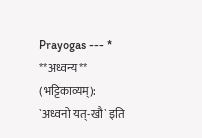Prayogas --- * **अध्वन्य** (भट्टिकाव्यम्): `अध्वनो यत्-खौ` इति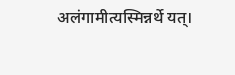अलंगामीत्यस्मिन्नर्थे यत्।